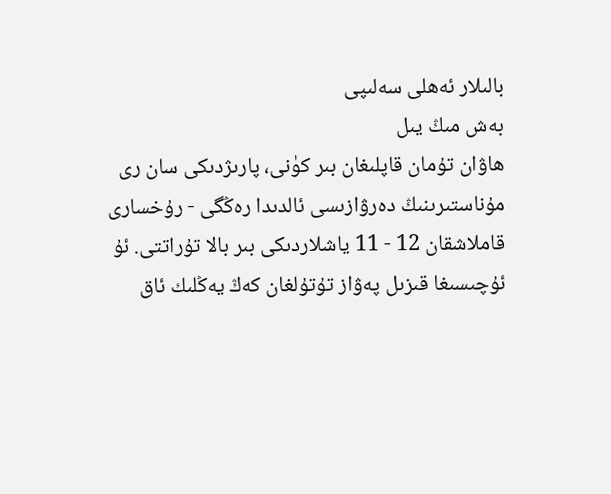بالىلار ئەھلى سەلىپى
بەش مىڭ يىل
ھاۋان تۇمان قاپلىغان بىر كۈنى، پارىژدىكى سان رى مۇناستىرىنىڭ دەرۋازىسى ئالدىدا رەڭگى - رۇخسارى قاملاشقان 12 - 11 ياشلاردىكى بىر بالا تۇراتتى. ئۇ ئۇچىسىغا قىزىل پەۋاز تۇتۇلغان كەڭ يەڭلىك ئاق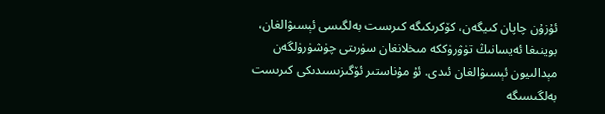ئۇزۇن چاپان كىيگەن، كۆكرىكىگە كىرىست بەلگىسى ئېسىۋالغان، بوينىغا ئەيسانىڭ تۈۋرۈككە مىخلانغان سۈرىتى چۈشۈرۈلگەن مېدالىيون ئېسىۋالغان ئىدى. ئۇ مۇناستىر ئۆگىزىسىدىكى كىرىست بەلگىسىگە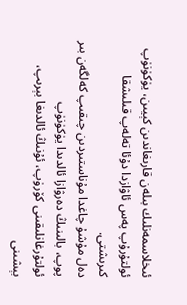ئىخلاسمەنلىك بىلەن قارىغاندىن كېيىن، يۈكۈنۈپ ئولتۇرۇپ پەس ئاۋازدا دۇئا تەلەپ قىلىشقا كىرىشتى.
دەل مۇشۇ چاغدا مۇناستىردىن چىقىپ كەلگەن بىر پوپ، بالىنىڭ دەرۋازا ئالدىدا يۈكۈنۈپ ئولتۇرغانلىقىنى كۆرۈپ، ئۇنىڭ ئالدىغا بېرىپ، بېشىنى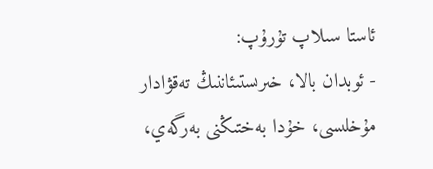ئاستا سىلاپ تۇرۇپ:
- ئوبدان بالا، خىرىستىئاننىڭ تەقۋادار مۇخلىسى، خۇدا بەختىڭنى بەرگەي،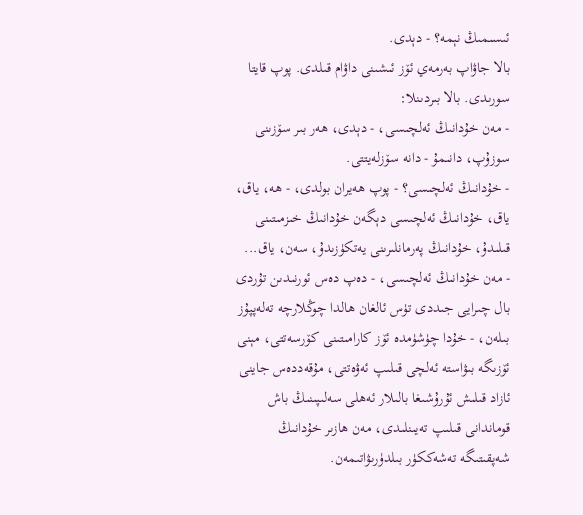ئىسىمىڭ نېمە؟ - دېدى.
بالا جاۋاپ بەرمەي ئۆز ئىشىنى داۋام قىلدى. پوپ قايتا سورىدى. بالا بىردىنلا:
- مەن خۇدانىڭ ئەلچىسى، - دېدى، ھەر بىر سۆزىنى سوزۇپ، دانىمۇ - دانە سۆزلەيتتى.
- خۇدانىڭ ئەلچىسى؟ - پوپ ھەيران بولدى، - ھە، ياق، ياق، خۇدانىڭ ئەلچىسى دېگەن خۇدانىڭ خىزمىتىنى قىلىدۇ، خۇدانىڭ پەرمانلىرىنى يەتكۈزىدۇ، سەن، ياق...
- مەن خۇدانىڭ ئەلچىسى، - دەپ دەس ئورنىدىن تۇردى بال چىرايى جىددى تۈس ئالغان ھالدا چوڭلارچە تەلەپپۇز بىلەن، - خۇدا چۈشۈمدە ئۆز كارامىتىنى كۆرسەتتى، مېنى ئۆزىگە بىۋاستە ئەلچى قىلىپ ئەۋەتتى، مۇقەددەس جاينى ئازاد قىلىش ئۇرۇشىغا بالىلار ئەھلى سەلىپىنىڭ باش قوماندانى قىلىپ تەيىنلىدى، مەن ھازىر خۇدانىڭ شەپقىتىگە تەشەككۈر بىلدۈرىۋاتىمەن.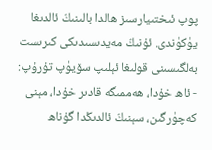پوپ ئىختىيارسىز ھالدا بالىنىڭ ئالدىغا يۈكۈندى. ئۇنىڭ مەيدىسىدىكى كىرىست بەلگىسىنى قولىغا ئېلىپ سۆيۈپ تۇرۇپ:
- ئاھ خۇدا، ھەممىگە قادىر خۇدا، مېنى كەچۈرگىن، سېنىڭ ئالدىڭدا گۇناھ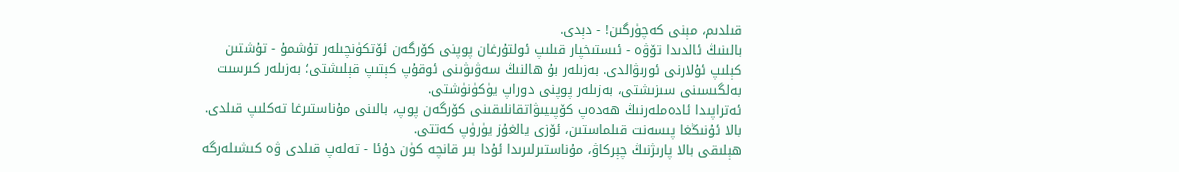قىلدىم، مېنى كەچۈرگىن! - دېدى.
بالىنىڭ ئالدىدا تۆۋە - ئىستىخپار قىلىپ ئولتۇرغان پوپنى كۆرگەن ئۆتكۈنچىلەر تۇشمۇ - تۇشتىن كېلىپ ئۇلارنى ئورىۋالدى. بەزىلەر بۇ ھالنىڭ سەۋىۋىنى ئوقۇپ كېتىپ قېلىشتى؛ بەزىلەر كىرسىت بەلگىسىنى سىزىشتى، بەزىلەر پوپنى دوراپ يۈكۈنۈشتى.
ئەتراپىدا ئادەملەرنىڭ ھەدەپ كۆپىيىۋاتقانلىقىنى كۆرگەن پوپ، بالىنى مۇناستىرغا تەكلىپ قىلدى. بالا ئۇنىڭغا پىسەنت قىلماستىن، ئۆزى يالغۇز يۈرۈپ كەتتى.
ھېلىقى بالا پارىژنىڭ چېركاۋ، مۇناستىرلىرىدا ئۇدا بىر قانچە كۈن دۇئا - تەلەپ قىلدى ۋە كىشىلەرگە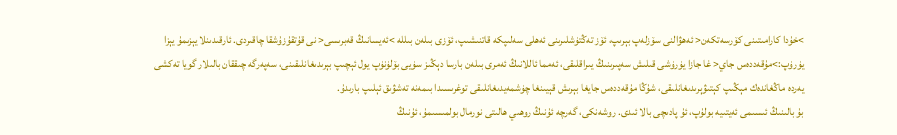>خۇدا كارامىتىنى كۆرسەتكەن< ئەھۋالنى سۆزلەپ بېرىپ، ئۆز تەڭتۈشلىرىنى ئەھلى سەلىپكە قاتنىشىپ، ئۆزى بىلەن بىللە >ئەيسانىڭ قەبرىسى< نى قۇتقۇزۇشقا چاقىردى. ئارقىدىنلا يېزىمۇ يېزا يۈرۈپ:>مۇقەددەس جاي< غا جازا يۈرۈشى قىلىش سەپىرىنىڭ يىراقلىقى، ئەمما ئاللانىڭ ئەمرى بىلەن بارسا دېڭىز سۈيى بۆلۈنۈپ يول ئېچىپ بېرىدىغانلىقىنى، سەپەرگە چىققان بالىلار گويا تەكشى يەردە ماڭغاندەك مېڭىپ كېتىۋېرىدىغانلىقى، شۇڭا مۇقەددەس جايغا بېرىش قېيىنغا چۈشمەيدىغانلىقى توغرىسىدا بىمەنە تەشۋىق ئېلىپ بارىدۇ.
بۇ بالىنىڭ ئىسىمى ئەيتىيە بولۇپ، ئۇ پادىچى بالا ئىدى. روشەنكى، گەرچە ئۇنىڭ روھىي ھالىتى نورمال بولمىسىمۇ، ئۇنىڭ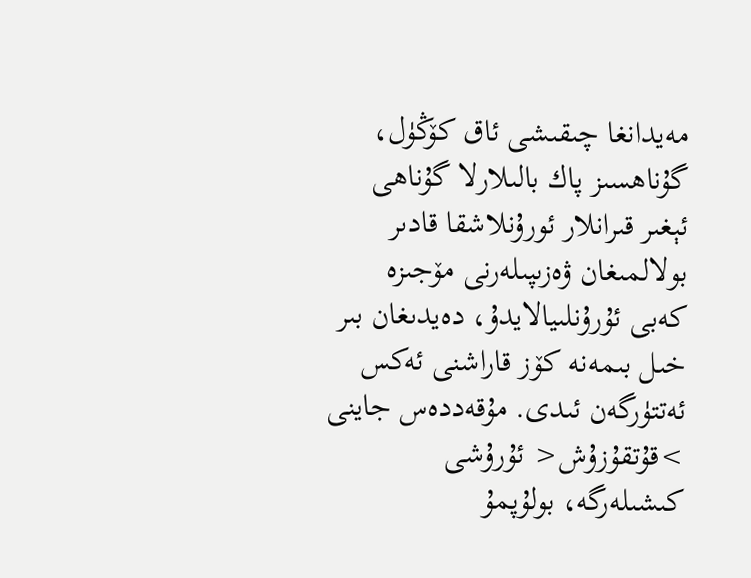مەيدانغا چىقىشى ئاق كۆڭۈل، گۇناھسىز پاك بالىلارلا گۇناھى ئېغىر قىرانلار ئورۇنلاشقا قادىر بولالمىغان ۋەزىپىلەرنى مۆجىزە كەبى ئۇرۇنلىيالايدۇ، دەيدىغان بىر خىل بىمەنە كۆز قاراشنى ئەكس ئەتتۈرگەن ئىدى. مۇقەددەس جاينى >قۇتقۇزۇش< ئۇرۇشى كىشىلەرگە، بولۇپمۇ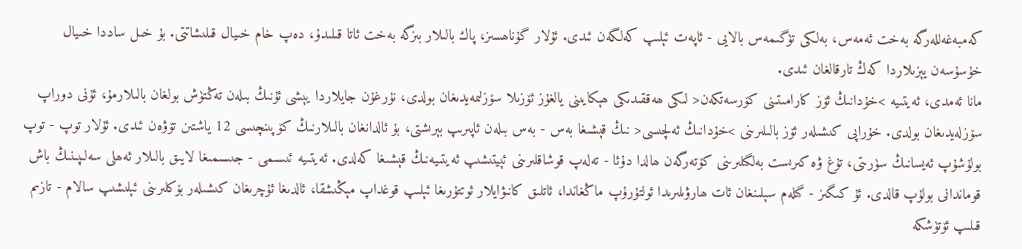كەمبەغەللەرگە بەخت ئەمەس، بەلكى تۈگىمەس بالايى - ئاپەت ئېلىپ كەلگەن ئىدى. ئۇلار گۇناھسىز، پاك بالىلار بىزگە بەخت ئاتا قىلىدۇ، دەپ خام خىيال قىلىشاتتى. بۇ خىل ساددا خىيال خۇسۇسەن يېزىلاردا كەڭ تارقالغان ئىدى.
مانا ئەمدى، ئەيتىيە >خۇدانىڭ ئۆز كارامىتىنى كۆرسەتكەن< لىكى ھەققىدىكى ھېكايىنى يالغۇز ئۆزىلا سۆزلىمەيدىغان بولدى، نۇرغۇن جايلاردا يېشى ئۇنىڭ بىلەن تەڭتۈش بولغان بالىلارمۇ، ئۇنى دوراپ سۆزلەيدىغان بولدى. خۇراپى كىشىلەر ئۆز بالىلىرىنى >خۇدانىڭ ئەلچىسى< نىڭ قېشىغا بەس - بەس بىلەن ئاپىرىپ بېرىشتى، بۇ ئالدانغان بالىلارنىڭ كۆپىنچىسى 12 ياشتىن تۆۋەن ئىدى. ئۇلار توپ - توپ بولۇشۇپ ئەيسانىڭ سۈرىتى، تۇغ ۋە كىرىست بەلگىلىرىنى كۆتەرگەن ھالدا دۇئا - تەلەپ قوشاقلىرىنى ئېيتىشىپ ئەيتىيەنىڭ قېشىغا كەلدى. ئەيتىيە ئىسىمى - جىسىمىغا لايىق بالىلار ئەھلى سەلىپىنىڭ باش قوماندانى بولۇپ قالدى. ئۇ كىگىز - گىلەم سېلىنغان ئات ھارۋىلىرىدا ئولتۇرۇپ ماڭغاندا، ئاتلىق كانىۋايلار ئوتتۇرىغا ئېلىپ قوغداپ مېڭىشقا، ئالدىغا ئۇچرىغان كىشىلەر بۆكلىرىنى ئېلىشىپ سالام - تازىم قىلىپ ئۆتۈشكە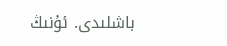باشلىدى. ئۇنىڭ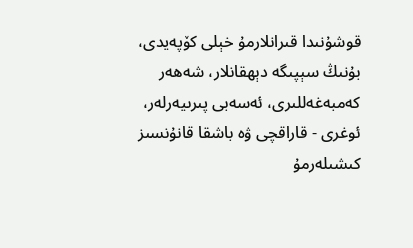قوشۇنىدا قىرانلارمۇ خېلى كۆپەيدى، بۇنىڭ سېپىگە دېھقانلار، شەھەر كەمبەغەللىرى، ئەسەبى پىرىيەرلەر، ئوغرى - قاراقچى ۋە باشقا قانۇنسىز كىشىلەرمۇ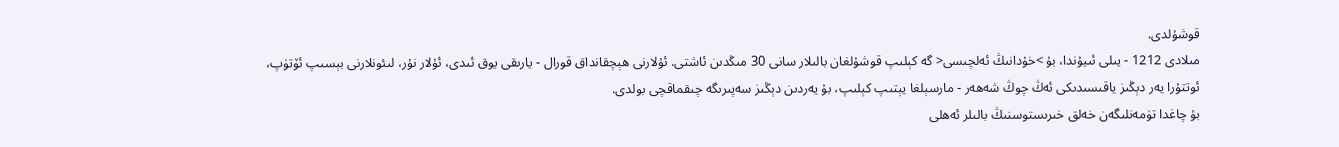قوشۇلدى.
مىلادى 1212 - يىلى ئىيۇندا، بۇ >خۇدانىڭ ئەلچىسى< گە كېلىپ قوشۇلغان بالىلار سانى 30 مىڭدىن ئاشتى. ئۇلارنى ھېچقانداق قورال - يارىقى يوق ئىدى، ئۇلار نۇر، لىئونلارنى بېسىپ ئۆتۈپ، ئوتتۇرا يەر دېڭىز ياقىسىدىكى ئەڭ چوڭ شەھەر - مارسېلغا يېتىپ كېلىپ، بۇ يەردىن دېڭىز سەپىرىگە چىقماقچى بولدى.
بۇ چاغدا تۈمەنلىگەن خەلق خىرىستوسنىڭ بالىلر ئەھلى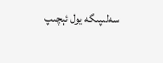سەلىپىگە يول ئېچىپ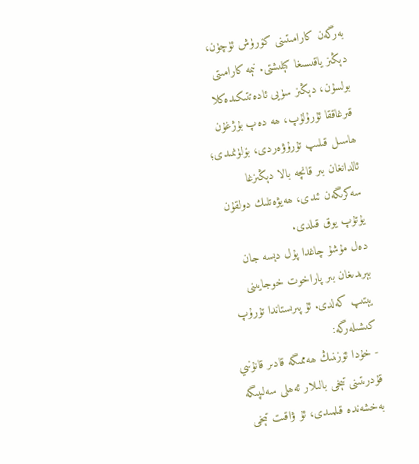بەرگەن كارامىتىنى كۆرۈش ئۈچۈن، دېڭىز ياقىسىغا كېلىشتى. نېمە كارامىتى بولسۇن، دېڭىز سۈيى ئادەتتىكىدەكلا قىرغاققا ئۇرۇلۇپ، ھە دەپ بۇژغۇن ھاسىل قىلىپ تۇرۇۋەردى، بۆلۈنمىدى؛ ئالدانغان بىر قانچە بالا دېڭىزغا سەكرىگەن ئىدى، ھەيۋەتلىك دولقۇن يۇتۇپ يوق قىلدى.
دەل مۇشۇ چاغدا پۇل دېسە جان بېرىدىغان بىر پاراخوت خوجايىنى يېتىپ كەلدى. ئۇ پىرىستاندا تۇرۇپ كىشىلەرگە:
- خۇدا ئۆزىنىڭ ھەممىگە قادىر قانۇنىي قۇدرىتىنى تېخى بالىلار ئەھلى سەلىپىگە بەخشەندە قىلمىدى، ئۇ ۋاقىت تېخى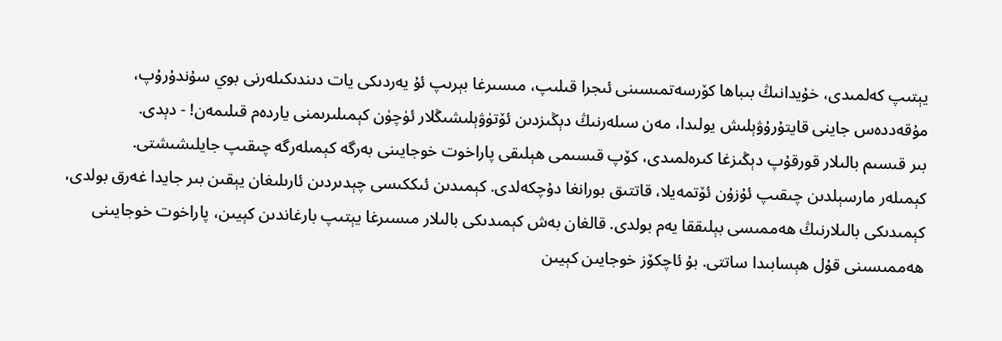يېتىپ كەلمىدى، خۇيدانىڭ بىباھا كۆرسەتمىسىنى ئىجرا قىلىپ، مىسىرغا بېرىپ ئۇ يەردىكى يات دىندىكىلەرنى بوي سۇندۇرۇپ، مۇقەددەس جاينى قايتۇرۇۋېلىش يولىدا، مەن سىلەرنىڭ دېڭىزدىن ئۆتۈۋېلىشىڭلار ئۈچۈن كېمىلىرىمنى ياردەم قىلىمەن! - دېدى.
بىر قىسىم بالىلار قورقۇپ دېڭىزغا كىرەلمىدى، كۆپ قىسىمى ھېلىقى پاراخوت خوجايىنى بەرگە كېمىلەرگە چىقىپ جايلىشىشتى.
كېمىلەر مارسېلدىن چىقىپ ئۇزۇن ئۆتمەيلا، قاتتىق بورانغا دۇچكەلدى. كېمىدىن ئىككىسى چېدىردىن ئارىلىغان يېقىن بىر جايدا غەرق بولدى، كېمىدىكى بالىلارنىڭ ھەممىسى بېلىققا يەم بولدى. قالغان بەش كېمىدىكى بالىلار مىسىرغا يېتىپ بارغاندىن كېيىن، پاراخوت خوجايىنى ھەممىسىنى قۇل ھېسابىدا ساتتى. بۇ ئاچكۆز خوجايىن كېيىن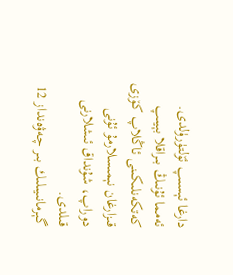دارغا ئېسىپ ئۆلتۈرۈلدى. ئەمما ئۇنىڭ بىراقلا بېيىپ كەتكەنلىكىنى ئاڭلاپ كۆزى قىزارغان نېمىسلارمۇ ئۇنى دوراپ، شۇنداق ئىشلارنى قىلدى.
گېرمانىيىلىك بىر چەۋەنداز 12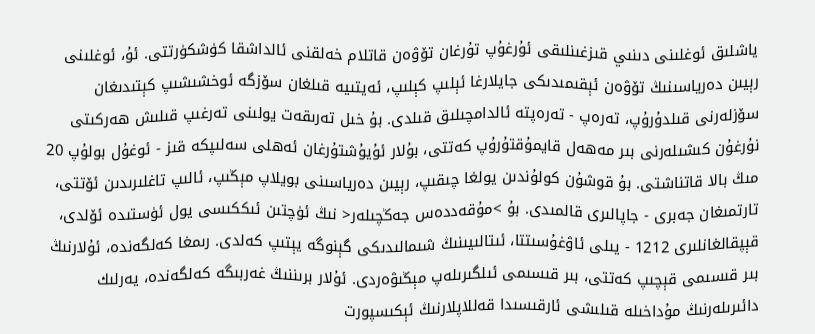ياشلىق ئوغلىنى دىنىي قىزغىنلىقى ئۇرغۇپ تۇرغان تۆۋەن قاتلام خەلقنى ئالداشقا كۈشكۈرتتى. ئۇ، ئوغلىنى رېيىن دەرياسىنىڭ تۆۋەن ئېقىمىدىكى جايلارغا ئېلىپ كېلىپ، ئەيتىيە قىلغان سۆزگە ئوخشىشىپ كېتىدىغان سۆزلەرنى قىلدۇرۇپ، تەرەپ - تەرەپتە ئالدامچىلىق قىلدى. بۇ خىل تەرىقەت يولىنى تەرغىپ قىلىش ھەركىتى نۇرغۇن كىشىلەرنى بىر مەھەل قايمۇقتۇرۇپ كەتتى، بۇلار ئۇيۇشتۇرغان ئەھلى سەلىپكە قىز - ئوغۇل بولۇپ 20 مىڭ بالا قاتناشتى. بۇ قوشۇن كولۇندىن يولغا چىقىپ، رېيىن دەرياسىنى بويلاپ مېڭىپ، ئالىپ تاغلىرىدىن ئۆتتى، تارتمىغان جەبرى - جاپالىرى قالمىدى. بۇ >مۇقەددەس جەڭچىلەر< نىڭ ئۈچتىن ئىككىسى يول ئۈستىدە ئۆلدى، قېپقالغانلىرى 1212 - يىلى ئاۋغۇسىتتا، ئىتالىيىنىڭ شىمالىدىكى گېنوگە يېتىپ كەلدى. رىمغا كەلگەندە، ئۇلارنىڭ بىر قىسىمى قېچىپ كەتتى، بىر قىسىمى ئىلگىرىلەپ مېڭىۋەردى. ئۇلار برىننىڭ غەربىگە كەلگەندە، يەرلىك دائىرىلەرنىڭ مۇداخىلە قىلىشى ئارقىسىدا قەللاپلارنىڭ ئېكىسپورت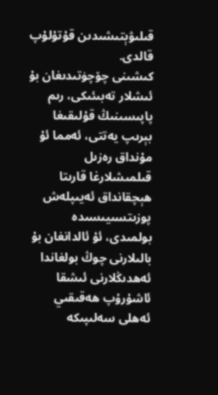قىلىۋېتىشىدىن قۇتۇلۇپ قالدى.
كىشىنى چۆچۈتىدىغان بۇ ئىشلار تەبىئىكى، رىم پاپىسىنىڭ قۇلىقىغا بېرىپ يەتتى، ئەمما ئۇ مۇنداق رەزىل قىلمىشلارغا قارىتا ھېچقانداق ئەيىپلەش پوزىتسىيىسىدە بولمىدى، ئۇ ئالدانغان بۇ بالىلارنى چوڭ بولغاندا ئەھدىڭلارنى ئىشقا ئاشۇرۇپ ھەقىقىي ئەھلى سەلىپىكە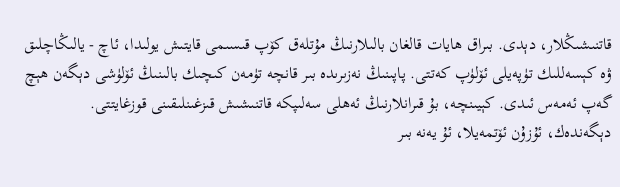قاتنىشىڭلار، دېدى. بىراق ھايات قالغان بالىلارنىڭ مۇتلەق كۆپ قىسىمى قايتىش يولىدا، ئاچ - يالىڭاچلىق ۋە كېسەللىك تۈپەيلى ئۆلۈپ كەتتى. پاپىنىڭ نەزىرىدە بىر قانچە تۈمەن كىچىك بالىنىڭ ئۆلۈشى دېگەن ھېچ گەپ ئەمەس ئىدى. كېيىنچە، بۇ قىرانلارنىڭ ئەھلى سەلىپكە قاتنىشىش قىزغىنلىقىنى قوزغايتتى. دېگەندەك، ئۇزۇن ئۆتمەيلا، ئۇ يەنە بىر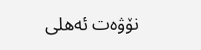نۆۋەت ئەھلى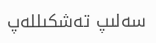سەلىپ تەشكىللەپ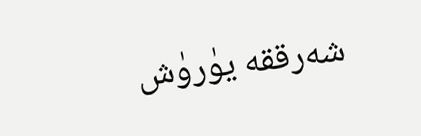شەرققە يۈرۈش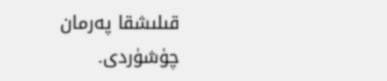قىلىشقا پەرمان چۈشۈردى.